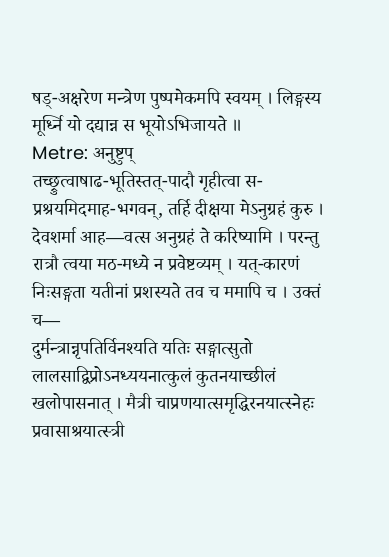षड्-अक्षरेण मन्त्रेण पुष्पमेकमपि स्वयम् । लिङ्गस्य मूर्ध्नि यो दद्यान्न स भूयोऽभिजायते ॥
Metre: अनुष्टुप्
तच्छ्रुत्वाषाढ-भूतिस्तत्-पादौ गृहीत्वा स-प्रश्रयमिदमाह-भगवन्, तर्हि दीक्षया मेऽनुग्रहं कुरु ।
देवशर्मा आह—वत्स अनुग्रहं ते करिष्यामि । परन्तु रात्रौ त्वया मठ-मध्ये न प्रवेष्टव्यम् । यत्-कारणं निःसङ्गता यतीनां प्रशस्यते तव च ममापि च । उक्तं च—
दुर्मन्त्रान्नृपतिर्विनश्यति यतिः सङ्गात्सुतो लालसाद्विप्रोऽनध्ययनात्कुलं कुतनयाच्छीलं खलोपासनात् । मैत्री चाप्रणयात्समृद्धिरनयात्स्नेहः प्रवासाश्रयात्स्त्री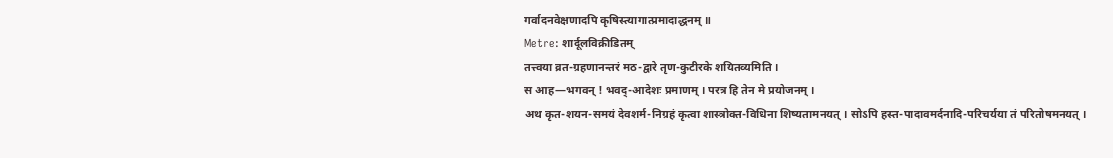गर्वादनवेक्षणादपि कृषिस्त्यागात्प्रमादाद्धनम् ॥
Metre: शार्दूलविक्रीडितम्
तत्त्वया व्रत-ग्रहणानन्तरं मठ-द्वारे तृण-कुटीरके शयितव्यमिति ।
स आह—भगवन् ! भवद्-आदेशः प्रमाणम् । परत्र हि तेन मे प्रयोजनम् ।
अथ कृत-शयन-समयं देवशर्म-निग्रहं कृत्वा शास्त्रोक्त-विधिना शिष्यतामनयत् । सोऽपि हस्त-पादावमर्दनादि-परिचर्यया तं परितोषमनयत् ।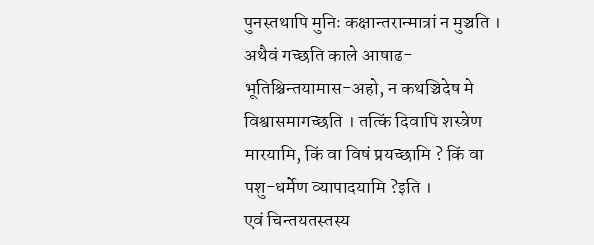पुनस्तथापि मुनिः कक्षान्तरान्मात्रां न मुञ्चति । अथैवं गच्छति काले आषाढ-भूतिश्चिन्तयामास-अहो, न कथञ्चिदेष मे विश्वासमागच्छति । तत्किं दिवापि शस्त्रेण मारयामि, किं वा विषं प्रयच्छामि ? किं वा पशु-धर्मेण व्यापादयामि ?इति ।
एवं चिन्तयतस्तस्य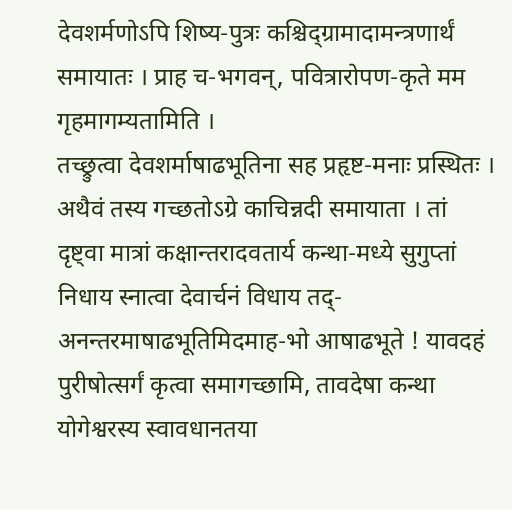देवशर्मणोऽपि शिष्य-पुत्रः कश्चिद्ग्रामादामन्त्रणार्थं समायातः । प्राह च-भगवन्, पवित्रारोपण-कृते मम गृहमागम्यतामिति ।
तच्छ्रुत्वा देवशर्माषाढभूतिना सह प्रहृष्ट-मनाः प्रस्थितः । अथैवं तस्य गच्छतोऽग्रे काचिन्नदी समायाता । तां दृष्ट्वा मात्रां कक्षान्तरादवतार्य कन्था-मध्ये सुगुप्तां निधाय स्नात्वा देवार्चनं विधाय तद्-अनन्तरमाषाढभूतिमिदमाह-भो आषाढभूते ! यावदहं पुरीषोत्सर्गं कृत्वा समागच्छामि, तावदेषा कन्था योगेश्वरस्य स्वावधानतया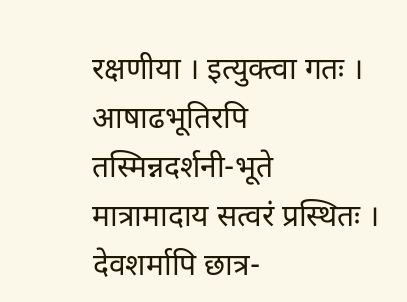रक्षणीया । इत्युक्त्वा गतः ।
आषाढभूतिरपि तस्मिन्नदर्शनी-भूते मात्रामादाय सत्वरं प्रस्थितः । देवशर्मापि छात्र-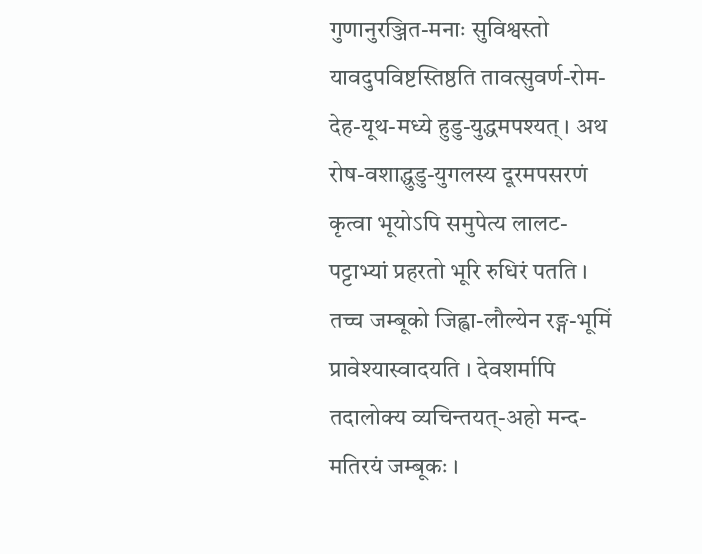गुणानुरञ्जित-मनाः सुविश्वस्तो यावदुपविष्टस्तिष्ठति तावत्सुवर्ण-रोम-देह-यूथ-मध्ये हुडु-युद्धमपश्यत् । अथ रोष-वशाद्धुडु-युगलस्य दूरमपसरणं कृत्वा भूयोऽपि समुपेत्य लालट-पट्टाभ्यां प्रहरतो भूरि रुधिरं पतति । तच्च जम्बूको जिह्वा-लौल्येन रङ्ग-भूमिं प्रावेश्यास्वादयति । देवशर्मापि तदालोक्य व्यचिन्तयत्-अहो मन्द-मतिरयं जम्बूकः ।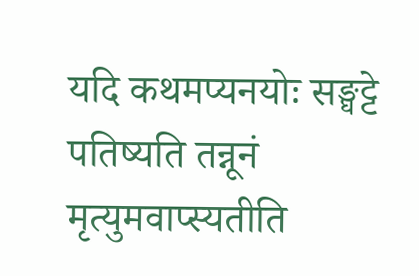यदि कथमप्यनयोः सङ्घट्टे पतिष्यति तन्नूनं मृत्युमवाप्स्यतीति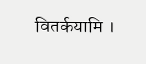वितर्कयामि ।